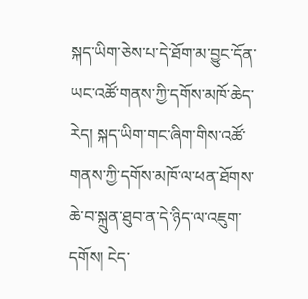སྐད་ཡིག་ཅེས་པ་དེ་ཐོག་མ་བྱུང་དོན་ཡང་འཚོ་གནས་ཀྱི་དགོས་མཁོ་ཆེད་རེད། སྐད་ཡིག་གང་ཞིག་གིས་འཚོ་གནས་ཀྱི་དགོས་མཁོ་ལ་ཕན་ཐོགས་ཆེ་བ་སྐྲུན་ཐུབ་ན་དེ་ཉིད་ལ་འཇུག་དགོས། ངེད་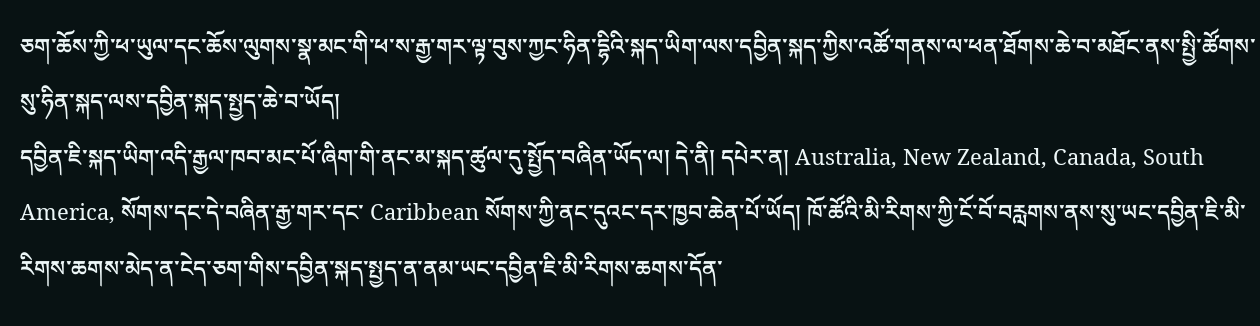ཅག་ཆོས་ཀྱི་ཕ་ཡུལ་དང་ཆོས་ལུགས་སྣ་མང་གི་ཕ་ས་རྒྱ་གར་ལྟ་བུས་ཀྱང་ཧིན་དྷིའི་སྐད་ཡིག་ལས་དབྱིན་སྐད་ཀྱིས་འཚོ་གནས་ལ་ཕན་ཐོགས་ཆེ་བ་མཐོང་ནས་སྤྱི་ཚོགས་སུ་ཧིན་སྐད་ལས་དབྱིན་སྐད་སྤྱད་ཆེ་བ་ཡོད།
དབྱིན་ཇི་སྐད་ཡིག་འདི་རྒྱལ་ཁབ་མང་པོ་ཞིག་གི་ནང་མ་སྐད་ཚུལ་དུ་སྤྱོད་བཞིན་ཡོད་ལ། དེ་ནི། དཔེར་ན། Australia, New Zealand, Canada, South America, སོགས་དང་དེ་བཞིན་རྒྱ་གར་དང་ Caribbean སོགས་ཀྱི་ནང་དུའང་དར་ཁྱབ་ཆེན་པོ་ཡོད། ཁོ་ཚོའི་མི་རིགས་ཀྱི་ངོ་བོ་བརླགས་ནས་སུ་ཡང་དབྱིན་ཇི་མི་རིགས་ཆགས་མེད་ན་ངེད་ཅག་གིས་དབྱིན་སྐད་སྤྱད་ན་ནམ་ཡང་དབྱིན་ཇི་མི་རིགས་ཆགས་དོན་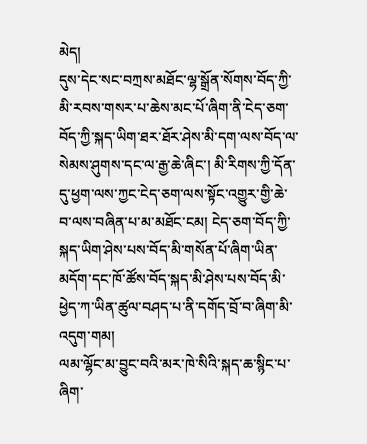མེད།
དུས་དེང་སང་བཀྲས་མཐོང་ལྷ་སྒྲོན་སོགས་བོད་ཀྱི་མི་རབས་གསར་པ་ཆེས་མང་པོ་ཞིག་ནི་ངེད་ཅག་བོད་ཀྱི་སྐད་ཡིག་ཐར་ཐོར་ཤེས་མི་དག་ལས་བོད་ལ་སེམས་ཤུགས་དང་ལ་རྒྱ་ཆེ་ཞིང་། མི་རིགས་ཀྱི་དོན་དུ་ཕྱག་ལས་ཀྱང་ངེད་ཅག་ལས་སྟོང་འགྱུར་གྱི་ཆེ་བ་ལས་བཞིན་པ་མ་མཐོང་ངམ། ངེད་ཅག་བོད་ཀྱི་སྐད་ཡིག་ཤེས་པས་བོད་མི་གསོན་པོ་ཞིག་ཡིན་མདོག་དང་ཁོ་ཚོས་བོད་སྐད་མི་ཤེས་པས་བོད་མི་ཕྱེད་ཀ་ཡིན་ཚུལ་བཤད་པ་ནི་དགོད་བྲོ་བ་ཞིག་མི་འདུག་གམ།
ལམ་ལྷོང་མ་བྱུང་བའི་མར་ཁེ་སིའི་སྐད་ཆ་སྙིང་པ་ཞིག་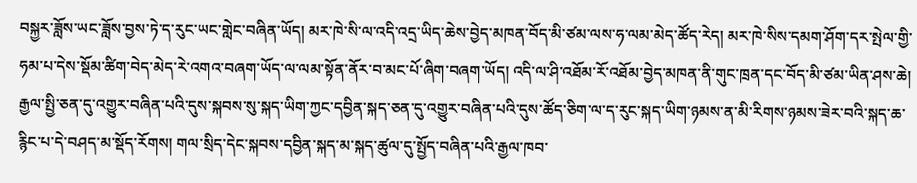བསྐྱར་ཟློས་ཡང་ཟློས་བྱས་ཏེ་ད་རུང་ཡང་གླེང་བཞིན་ཡོད། མར་ཁེ་སི་ལ་འདི་འདྲ་ཡིད་ཆེས་བྱེད་མཁན་བོད་མི་ཙམ་ལས་ཧ་ལམ་མེད་ཚོད་རེད། མར་ཁེ་སིས་དམག་ཤོག་དར་སྤེལ་གྱི་ཧམ་པ་དེས་སྡོམ་ཚིག་བེད་མེད་རེ་འགའ་བཞག་ཡོད་ལ་ལམ་སྟོན་ནོར་བ་མང་པོ་ཞིག་བཞག་ཡོད། འདི་ལ་ཤི་འཐོམ་རོ་འཐོམ་བྱེད་མཁན་ནི་གུང་ཁྲན་དང་བོད་མི་ཙམ་ཡིན་ཤས་ཆེ། རྒྱལ་སྤྱི་ཅན་དུ་འགྱུར་བཞིན་པའི་དུས་སྐབས་སུ་སྐད་ཡིག་ཀྱང་དབྱིན་སྐད་ཅན་དུ་འགྱུར་བཞིན་པའི་དུས་ཚོད་ཅིག་ལ་ད་རུང་སྐད་ཡིག་ཉམས་ན་མི་རིགས་ཉམས་ཟེར་བའི་སྐད་ཆ་རྙིང་པ་དེ་བཤད་མ་སྡོད་རོགས། གལ་སྲིད་དེང་སྐབས་དབྱིན་སྐད་མ་སྐད་ཚུལ་དུ་སྤྱོད་བཞིན་པའི་རྒྱལ་ཁབ་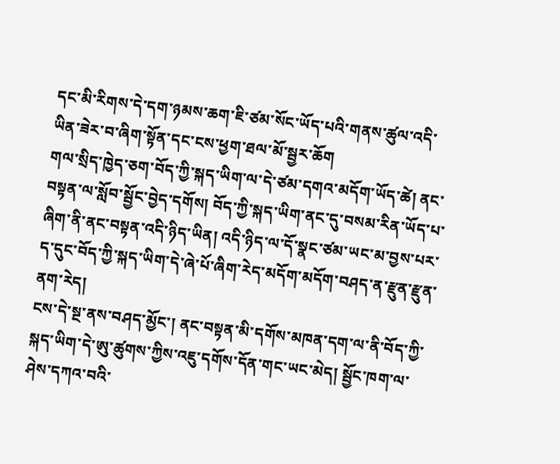དང་མི་རིགས་དེ་དག་ཉམས་ཆག་ཇི་ཙམ་སོང་ཡོད་པའི་གནས་ཚུལ་འདི་ཡིན་ཟེར་བ་ཞིག་སྟོན་དང་ངས་ཕྱག་ཐལ་མོ་སྦྱར་ཆོག
གལ་སྲིད་ཁྱེད་ཅག་བོད་ཀྱི་སྐད་ཡིག་ལ་དེ་ཙམ་དགའ་མདོག་ཡོད་ཚེ། ནང་བསྟན་ལ་སློབ་སྦྱོང་བྱེད་དགོས། བོད་ཀྱི་སྐད་ཡིག་ནང་དུ་བསམ་རིན་ཡོད་པ་ཞིག་ནི་ནང་བསྟན་འདི་ཉིད་ཡིན། འདི་ཉིད་ལ་དོ་སྣང་ཙམ་ཡང་མ་བྱས་པར་ད་དུང་བོད་ཀྱི་སྐད་ཡིག་དེ་ཞེ་པོ་ཞིག་རེད་མདོག་མདོག་བཤད་ན་རྫུན་རྫུན་ནག་རེད།
ངས་དེ་སྔ་ནས་བཤད་མྱོང་། ནང་བསྟན་མི་དགོས་མཁན་དག་ལ་ནི་བོད་ཀྱི་སྐད་ཡིག་དེ་ཨུ་ཚུགས་ཀྱིས་འཇུ་དགོས་དོན་གང་ཡང་མེད། སྦྱོང་ཁག་ལ་ཤེས་དཀའ་བའི་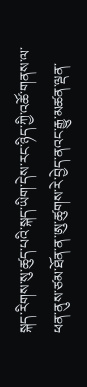སྐད་རིགས་སུ་ཚུད་པའི་སྐད་ཡིག་དེས་རང་ཉིད་ཀྱི་འཚོ་གནས་ལ་ཕན་ནུས་ཙམ་ཐོན་ན་ཨུ་ཚུགས་རེ་བྱེད་ནའང་རྒྱུ་མཚན་ལྡན་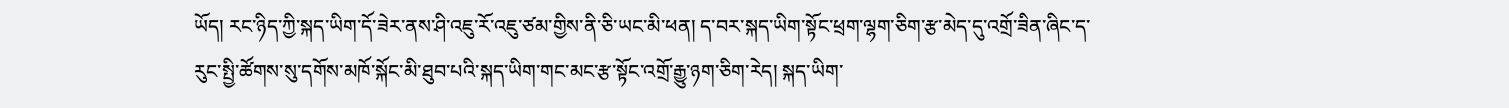ཡོད། རང་ཉིད་ཀྱི་སྐད་ཡིག་དོ་ཟེར་ནས་ཤི་འཇུ་རོ་འཇུ་ཙམ་གྱིས་ནི་ཅི་ཡང་མི་ཕན། ད་བར་སྐད་ཡིག་སྟོང་ཕྲག་ལྷག་ཅིག་རྩ་མེད་དུ་འགྲོ་ཟིན་ཞིང་ད་རུང་སྤྱི་ཚོགས་སུ་དགོས་མཁོ་སྐོང་མི་ཐུབ་པའི་སྐད་ཡིག་གང་མང་རྩ་སྟོང་འགྲོ་རྒྱུ་ཉག་ཅིག་རེད། སྐད་ཡིག་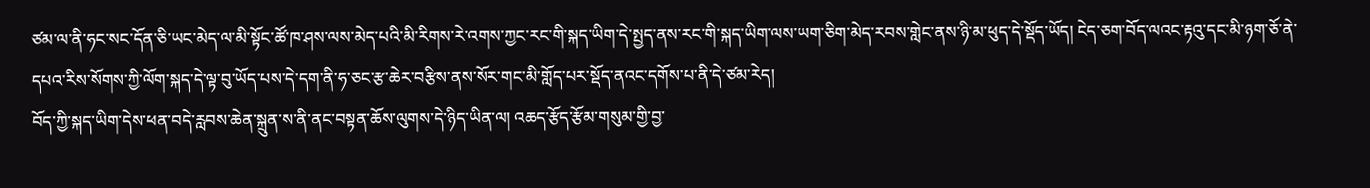ཙམ་ལ་ནི་ཧང་སང་དོན་ཅི་ཡང་མེད་ལ་མི་སྟོང་ཚོ་ཁ་ཤས་ལས་མེད་པའི་མི་རིགས་རེ་འགས་ཀྱང་རང་གི་སྐད་ཡིག་དེ་སྤྱད་ནས་རང་གི་སྐད་ཡིག་ལས་ཡག་ཅིག་མེད་རབས་གླེང་ནས་ཉི་མ་ཕུད་དེ་སྡོད་ཡོད། ངེད་ཅག་བོད་ལའང་རྟའུ་དང་མི་ཉག་ཅོ་ནེ་དཔའ་རིས་སོགས་ཀྱི་ལོག་སྐད་དེ་ལྟ་བུ་ཡོད་པས་དེ་དག་ནི་ཧ་ཅང་རྩ་ཆེར་བརྩིས་ནས་སོར་གང་མི་གློད་པར་སྡོད་ནའང་དགོས་པ་ནི་དེ་ཙམ་རེད།
བོད་ཀྱི་སྐད་ཡིག་དེས་ཕན་བདེ་རླབས་ཆེན་སྐྲུན་ས་ནི་ནང་བསྟན་ཆོས་ལུགས་དེ་ཉིད་ཡིན་ལ། འཆད་རྩོད་རྩོམ་གསུམ་གྱི་བྱ་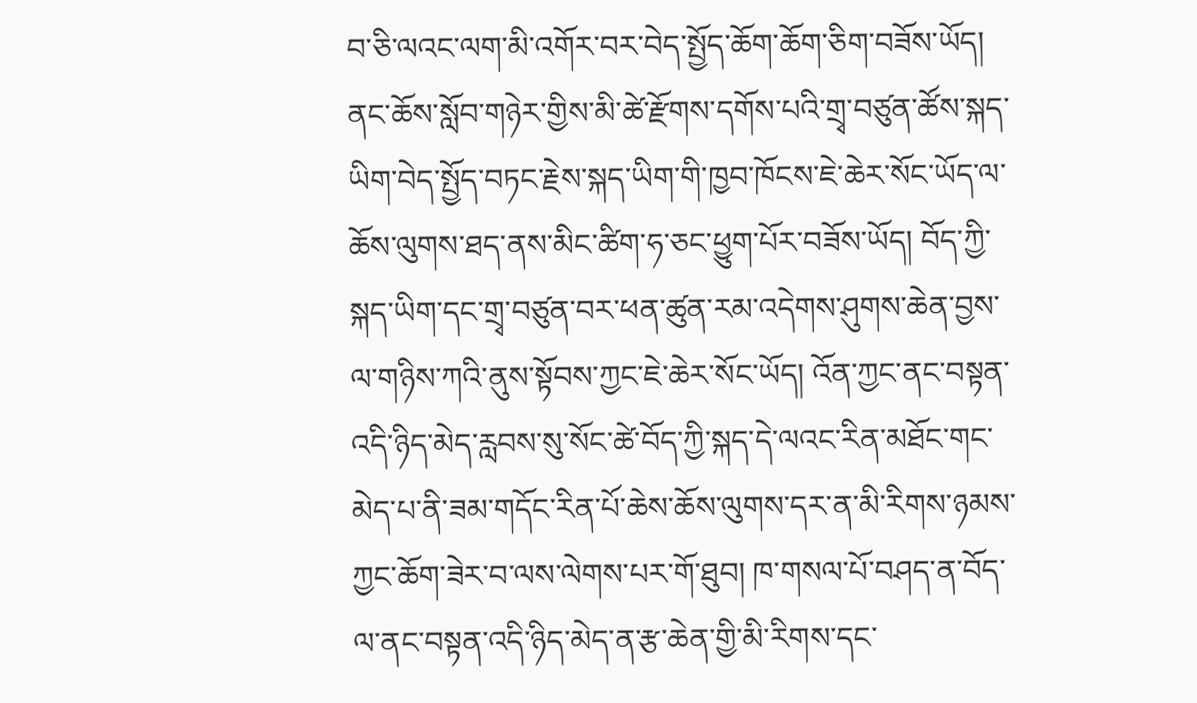བ་ཅི་ལའང་ལག་མི་འགོར་བར་བེད་སྤྱོད་ཆོག་ཆོག་ཅིག་བཟོས་ཡོད། ནང་ཆོས་སློབ་གཉེར་གྱིས་མི་ཚེ་རྫོགས་དགོས་པའི་གྲྭ་བཙུན་ཚོས་སྐད་ཡིག་བེད་སྤྱོད་བཏང་རྗེས་སྐད་ཡིག་གི་ཁྱབ་ཁོངས་ཇེ་ཆེར་སོང་ཡོད་ལ་ཆོས་ལུགས་ཐད་ནས་མིང་ཚིག་ཧ་ཅང་ཕྱུག་པོར་བཟོས་ཡོད། བོད་ཀྱི་སྐད་ཡིག་དང་གྲྭ་བཙུན་བར་ཕན་ཚུན་རམ་འདེགས་ཤུགས་ཆེན་བྱས་ལ་གཉིས་ཀའི་ནུས་སྟོབས་ཀྱང་ཇེ་ཆེར་སོང་ཡོད། འོན་ཀྱང་ནང་བསྟན་འདི་ཉིད་མེད་རླབས་སུ་སོང་ཚེ་བོད་ཀྱི་སྐད་དེ་ལའང་རིན་མཐོང་གང་མེད་པ་ནི་ཟམ་གདོང་རིན་པོ་ཆེས་ཆོས་ལུགས་དར་ན་མི་རིགས་ཉམས་ཀྱང་ཆོག་ཟེར་བ་ལས་ལེགས་པར་གོ་ཐུབ། ཁ་གསལ་པོ་བཤད་ན་བོད་ལ་ནང་བསྟན་འདི་ཉིད་མེད་ན་རྩ་ཆེན་གྱི་མི་རིགས་དང་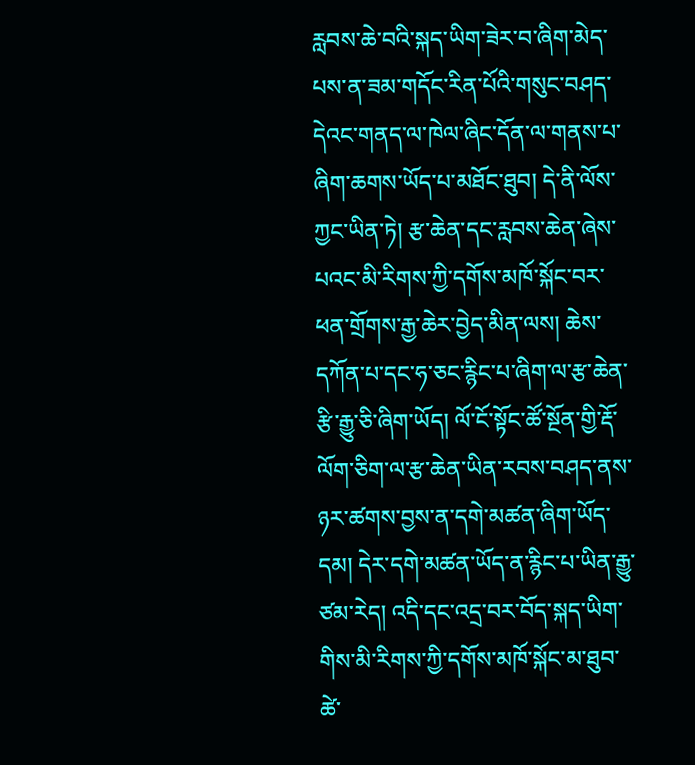རླབས་ཆེ་བའི་སྐད་ཡིག་ཟེར་བ་ཞིག་མེད་པས་ན་ཟམ་གདོང་རིན་པོའི་གསུང་བཤད་དེའང་གནད་ལ་ཁེལ་ཞིང་དོན་ལ་གནས་པ་ཞིག་ཆགས་ཡོད་པ་མཐོང་ཐུབ། དེ་ནི་ལོས་ཀྱང་ཡིན་ཏེ། རྩ་ཆེན་དང་རླབས་ཆེན་ཞེས་པའང་མི་རིགས་ཀྱི་དགོས་མཁོ་སྐོང་བར་ཕན་གྲོགས་རྒྱ་ཆེར་བྱེད་མིན་ལས། ཆེས་དཀོན་པ་དང་ཧ་ཅང་རྙིང་པ་ཞིག་ལ་རྩ་ཆེན་རྩི་རྒྱུ་ཅི་ཞིག་ཡོད། ལོ་ངོ་སྟོང་ཚོ་སྔོན་གྱི་རྡོ་ལོག་ཅིག་ལ་རྩ་ཆེན་ཡིན་རབས་བཤད་ནས་ཉར་ཚགས་བྱས་ན་དགེ་མཚན་ཞིག་ཡོད་དམ། དེར་དགེ་མཚན་ཡོད་ན་རྙིང་པ་ཡིན་རྒྱུ་ཙམ་རེད། འདི་དང་འདྲ་བར་བོད་སྐད་ཡིག་གིས་མི་རིགས་ཀྱི་དགོས་མཁོ་སྐོང་མ་ཐུབ་ཚེ་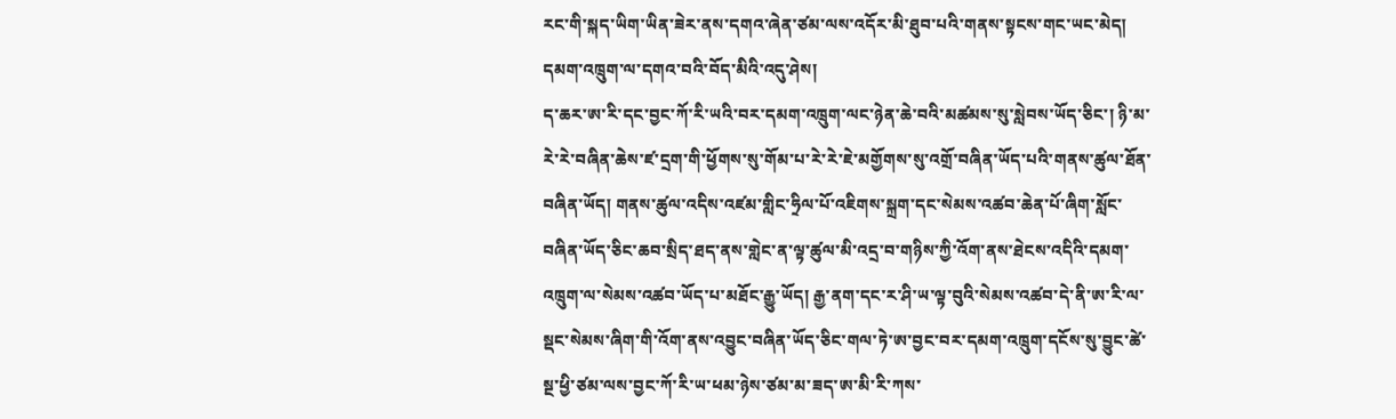རང་གི་སྐད་ཡིག་ཡིན་ཟེར་ནས་དགའ་ཞེན་ཙམ་ལས་འདོར་མི་ཐུབ་པའི་གནས་སྟངས་གང་ཡང་མེད།
དམག་འཁྲུག་ལ་དགའ་བའི་བོད་མིའི་འདུ་ཤེས།
ད་ཆར་ཨ་རི་དང་བྱང་ཀོ་རི་ཡའི་བར་དམག་འཁྲུག་ལང་ཉེན་ཆེ་བའི་མཚམས་སུ་སླེབས་ཡོད་ཅིང་། ཉི་མ་རེ་རེ་བཞིན་ཆེས་ཛ་དྲག་གི་ཕྱོགས་སུ་གོམ་པ་རེ་རེ་ཇེ་མགྱོགས་སུ་འགྲོ་བཞིན་ཡོད་པའི་གནས་ཚུལ་ཐོན་བཞིན་ཡོད། གནས་ཚུལ་འདིས་འཛམ་གླིང་ཧྲིལ་པོ་འཇིགས་སྐྲག་དང་སེམས་འཚབ་ཆེན་པོ་ཞིག་སློང་བཞིན་ཡོད་ཅིང་ཆབ་སྲིད་ཐད་ནས་གླེང་ན་ལྟ་ཚུལ་མི་འདྲ་བ་གཉིས་ཀྱི་འོག་ནས་ཐེངས་འདིའི་དམག་འཁྲུག་ལ་སེམས་འཚབ་ཡོད་པ་མཐོང་རྒྱུ་ཡོད། རྒྱ་ནག་དང་ར་ཤི་ཡ་ལྟ་བུའི་སེམས་འཚབ་དེ་ནི་ཨ་རི་ལ་སྡང་སེམས་ཞིག་གི་འོག་ནས་འབྱུང་བཞིན་ཡོད་ཅིང་གལ་ཏེ་ཨ་བྱང་བར་དམག་འཁྲུག་དངོས་སུ་བྱུང་ཚེ་སྔ་ཕྱི་ཙམ་ལས་བྱང་ཀོ་རི་ཡ་ཕམ་ཉེས་ཙམ་མ་ཟད་ཨ་མི་རི་ཀས་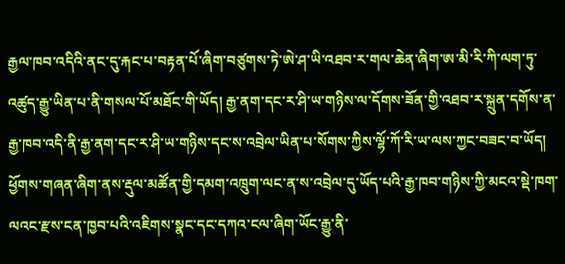རྒྱལ་ཁབ་འདིའི་ནང་དུ་རྐང་པ་བརྟན་པོ་ཞིག་བཙུགས་ཏེ་ཨེ་ཤ་ཡི་འཐབ་ར་གལ་ཆེན་ཞིག་ཨ་མི་རི་ཀི་ལག་ཏུ་འཚུད་རྒྱུ་ཡིན་པ་ནི་གསལ་པོ་མཐོང་གི་ཡོད། རྒྱ་ནག་དང་ར་ཤི་ཡ་གཉིས་ལ་དོགས་ཟོན་གྱི་འཐབ་ར་སྐྲུན་དགོས་ན་རྒྱ་ཁབ་འདི་ནི་རྒྱ་ནག་དང་ར་ཤི་ཡ་གཉིས་དང་ས་འབྲེལ་ཡིན་པ་སོགས་ཀྱིས་ལྷོ་ཀོ་རི་ཡ་ལས་ཀྱང་བཟང་བ་ཡོད། ཕྱོགས་གཞན་ཞིག་ནས་རྡུལ་མཚོན་གྱི་དམག་འཁྲུག་ལང་ན་ས་འབྲེལ་དུ་ཡོད་པའི་རྒྱ་ཁབ་གཉིས་ཀྱི་མངའ་སྡེ་ཁག་ལའང་རྫས་ངན་ཁྱབ་པའི་འཇིགས་སྣང་དང་དཀའ་ངལ་ཞིག་ཡོང་རྒྱུ་ནི་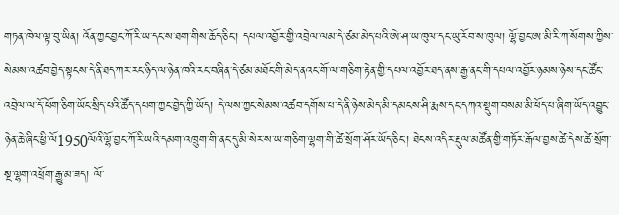གཏན་ཁེལ་ལྟ་བུ་ཡིན། འོན་ཀྱང་བྱང་ཀོ་རི་ཡ་དང་ས་ཐག་གིས་ཆོད་ཅིང་། དཔལ་འབྱོར་གྱི་འབྲེལ་ལམ་དེ་ཙམ་མེད་པའི་ཨེ་ཤ་ཡ་ཁུལ་དང་ཡུ་རོབ་ས་ཁུལ། ལྷོ་བྱང་ཨ་མི་རི་ཀ་སོགས་ཀྱིས་སེམས་འཚབ་བྱེད་སྟངས་དེ་ནི་ཐད་ཀར་རང་ཉིད་ལ་ཉེན་ཁའི་རང་བཞིན་དེ་ཙམ་མཐོང་གི་མེད་ནའང་གོ་ལ་གཅིག་རྟེན་གྱི་དཔལ་འབྱོར་ཐད་ནས་རྒྱ་ནང་གི་དཔལ་འབྱོར་ཉམས་ཉེས་དང་ཚོང་འབྲེལ་ལ་དོ་ཕོག་ཅིག་ཡོང་སྲིད་པའི་ཚོད་དཔག་ཀྱང་བྱེད་ཀྱི་ཡོད། དེ་ལས་ཀྱང་སེམས་འཚབ་དགོས་པ་དེ་ནི་ཉེས་མེད་མི་དམངས་ཤི་རྨས་དང་དཀའ་སྡུག་བསམ་མི་ཕོད་པ་ཞིག་ཡོད་འབྱུང་ཉེན་ཆེ་ཞིང་ཕྱི་ལོ1950ལོའི་ལྷོ་བྱང་ཀོ་རི་ཡའི་དམག་འཁྲུག་གི་ནང་དུ་མི་སེར་ས་ཡ་གཅིག་ལྷག་གི་ཚེ་སྲོག་ཤོར་ཡོད་ཅིང་། ཐེངས་འདིར་རྡུལ་མཚོན་གྱི་གཏོར་རྒོལ་བྱས་ཚེ་དེས་ཚེ་སྲོག་སྔ་ལྷག་འཕྲོག་རྒྱུ་མ་ཟད། ལོ་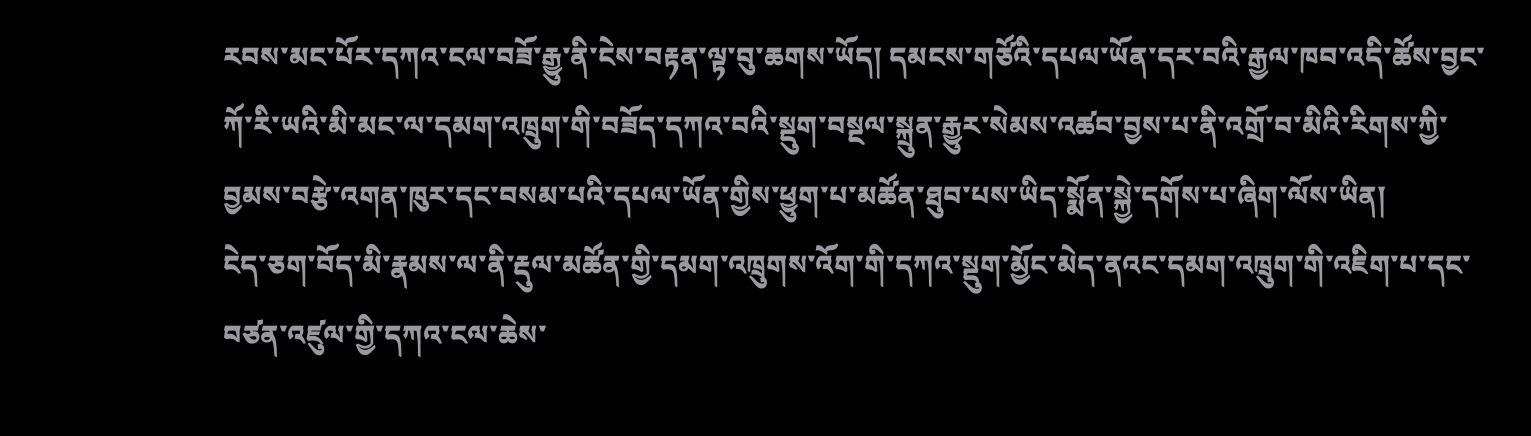རབས་མང་པོར་དཀའ་ངལ་བཟོ་རྒྱུ་ནི་ངེས་བརྟན་ལྟ་བུ་ཆགས་ཡོད། དམངས་གཙོའི་དཔལ་ཡོན་དར་བའི་རྒྱལ་ཁབ་འདི་ཚོས་བྱང་ཀོ་རི་ཡའི་མི་མང་ལ་དམག་འཁྲུག་གི་བཟོད་དཀའ་བའི་སྡུག་བསྔལ་སྐྲུན་རྒྱུར་སེམས་འཚབ་བྱས་པ་ནི་འགྲོ་བ་མིའི་རིགས་ཀྱི་བྱམས་བརྩེ་འགན་ཁུར་དང་བསམ་པའི་དཔལ་ཡོན་གྱིས་ཕྱུག་པ་མཚོན་ཐུབ་པས་ཡིད་སྨོན་སྐྱེ་དགོས་པ་ཞིག་ལོས་ཡིན།
ངེད་ཅག་བོད་མི་རྣམས་ལ་ནི་རྡུལ་མཚོན་གྱི་དམག་འཁྲུགས་འོག་གི་དཀའ་སྡུག་མྱོང་མེད་ནའང་དམག་འཁྲུག་གི་འཇིག་པ་དང་བཙན་འཛུལ་གྱི་དཀའ་ངལ་ཆེས་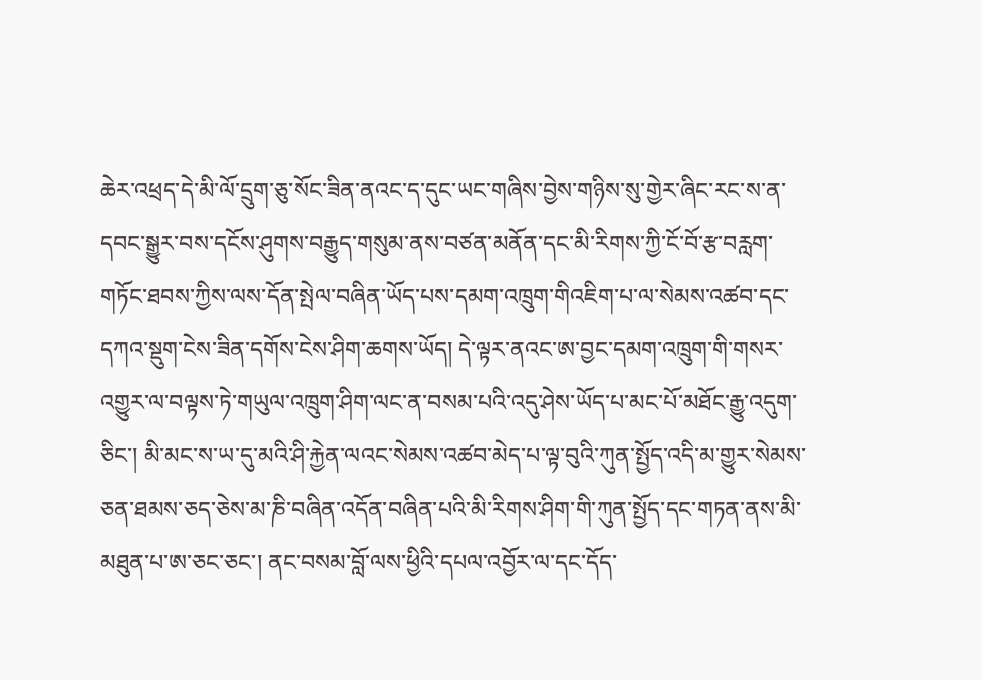ཆེར་འཕྲད་དེ་མི་ལོ་དྲུག་ཅུ་སོང་ཟིན་ནའང་ད་དུང་ཡང་གཞིས་བྱེས་གཉིས་སུ་གྱེར་ཞིང་རང་ས་ན་དབང་སྒྱུར་བས་དངོས་ཤུགས་བརྒྱུད་གསུམ་ནས་བཙན་མནོན་དང་མི་རིགས་ཀྱི་ངོ་བོ་རྩ་བརླག་གཏོང་ཐབས་ཀྱིས་ལས་དོན་སྤེལ་བཞིན་ཡོད་པས་དམག་འཁྲུག་གིའཇིག་པ་ལ་སེམས་འཚབ་དང་དཀའ་སྡུག་ངེས་ཟིན་དགོས་ངེས་ཤིག་ཆགས་ཡོད། དེ་ལྟར་ནའང་ཨ་བྱང་དམག་འཁྲུག་གི་གསར་འགྱུར་ལ་བལྟས་ཏེ་གཡུལ་འཁྲུག་ཤིག་ལང་ན་བསམ་པའི་འདུ་ཤེས་ཡོད་པ་མང་པོ་མཐོང་རྒྱུ་འདུག་ཅིང་། མི་མང་ས་ཡ་དུ་མའི་ཤི་རྐྱེན་ལའང་སེམས་འཚབ་མེད་པ་ལྟ་བུའི་ཀུན་སྤྱོད་འདི་མ་གྱུར་སེམས་ཅན་ཐམས་ཅད་ཅེས་མ་ཎི་བཞིན་འདོན་བཞིན་པའི་མི་རིགས་ཤིག་གི་ཀུན་སྤྱོད་དང་གཏན་ནས་མི་མཐུན་པ་ཨ་ཅང་ཅང་། ནང་བསམ་བློ་ལས་ཕྱིའི་དཔལ་འབྱོར་ལ་དང་དོད་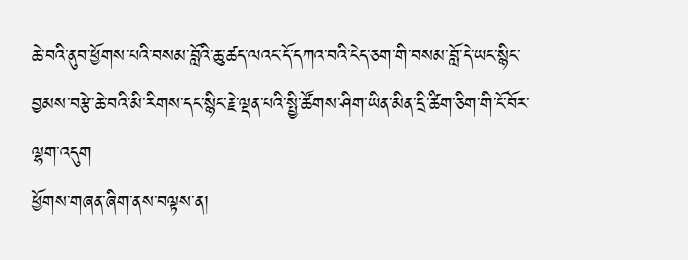ཆེ་བའི་ནུབ་ཕྱོགས་པའི་བསམ་བློའི་ཆུ་ཚད་ལའང་དོ་དཀའ་བའི་ངེད་ཅག་གི་བསམ་བློ་དེ་ཡང་སྙིང་བྱམས་བརྩེ་ཆེ་བའི་མི་རིགས་དང་སྙིང་རྗེ་ལྡན་པའི་སྤྱི་ཚོགས་ཤིག་ཡིན་མིན་དྲི་ཚིག་ཅིག་གི་ངོ་བོར་ལྷག་འདུག
ཕྱོགས་གཞན་ཞིག་ནས་བལྟས་ན།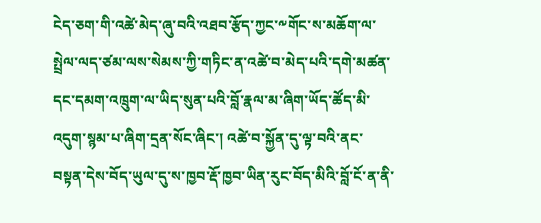ངེད་ཅག་གི་འཚེ་མེད་ཞུ་བའི་འཐབ་རྩོད་ཀྱང་༸གོང་ས་མཆོག་ལ་སྤྲེལ་ལད་ཙམ་ལས་སེམས་ཀྱི་གཏིང་ན་འཚེ་བ་མེད་པའི་དགེ་མཚན་དང་དམག་འཁྲུག་ལ་ཡིད་སུན་པའི་བློ་རྣལ་མ་ཞིག་ཡོད་ཚོད་མི་འདུག་སྙམ་པ་ཞིག་དྲན་སོང་ཞིང་། འཚེ་བ་སྐྱོན་དུ་ལྟ་བའི་ནང་བསྟན་དེས་བོད་ཡུལ་དུ་ས་ཁྱབ་རྡོ་ཁྱབ་ཡིན་རུང་བོད་མིའི་བློ་ངོ་ན་ནི་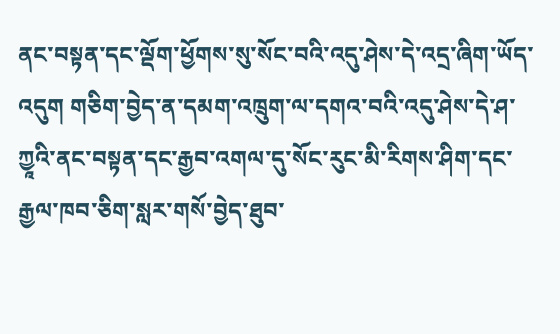ནང་བསྟན་དང་ལྡོག་ཕྱོགས་སུ་སོང་བའི་འདུ་ཤེས་དེ་འདྲ་ཞིག་ཡོད་འདུག གཅིག་བྱེད་ན་དམག་འཁྲུག་ལ་དགའ་བའི་འདུ་ཤེས་དེ་ཤ་ཀྱཱའི་ནང་བསྟན་དང་རྒྱབ་འགལ་དུ་སོང་རུང་མི་རིགས་ཤིག་དང་རྒྱལ་ཁབ་ཅིག་སླར་གསོ་བྱེད་ཐུབ་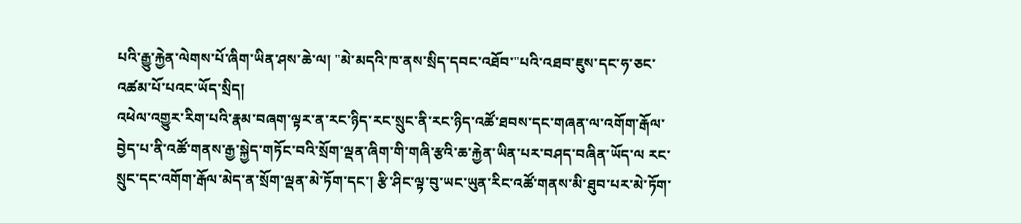པའི་རྒྱུ་རྐྱེན་ལེགས་པོ་ཞིག་ཡིན་ཤས་ཆེ་ལ། "མེ་མདའི་ཁ་ནས་སྲིད་དབང་འཐོབ་"པའི་འཐབ་ཇུས་དང་ཧ་ཅང་འཚམ་པོ་པའང་ཡོད་སྲིད།
འཕེལ་འགྱུར་རིག་པའི་རྣམ་བཞག་ལྟར་ན་རང་ཉིད་རང་སྲུང་ནི་རང་ཉིད་འཚོ་ཐབས་དང་གཞན་ལ་འགོག་རྒོལ་བྱེད་པ་ནི་འཚོ་གནས་རྒྱ་སྐྱེད་གཏོང་བའི་སྲོག་ལྡན་ཞིག་གི་གཞི་རྩའི་ཆ་རྐྱེན་ཡིན་པར་བཤད་བཞིན་ཡོད་ལ རང་སྲུང་དང་འགོག་རྒོལ་མེད་ན་སྲོག་ལྡན་མེ་ཏོག་དང་། རྩི་ཤིང་ལྟ་བུ་ཡང་ཡུན་རིང་འཚོ་གནས་མི་ཐུབ་པར་མེ་ཏོག་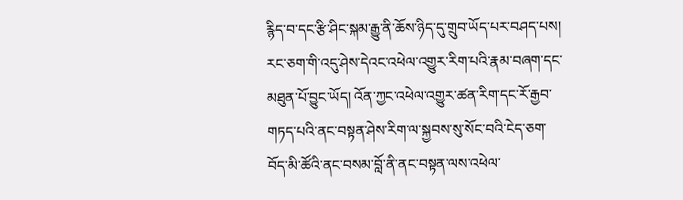རྙིད་བ་དང་རྩི་ཤིང་སྐམ་རྒྱུ་ནི་ཆོས་ཉིད་དུ་གྲུབ་ཡོད་པར་བཤད་པས། རང་ཅག་གི་འདུ་ཤེས་དེའང་འཕེལ་འགྱུར་རིག་པའི་རྣམ་བཞག་དང་མཐུན་པོ་བྱུང་ཡོད། འོན་ཀྱང་འཕེལ་འགྱུར་ཚན་རིག་དང་རོ་རྒྱབ་གཏད་པའི་ནང་བསྟན་ཤེས་རིག་ལ་སྐྱབས་སུ་སོང་བའི་ངེད་ཅག་བོད་མི་ཚོའི་ནང་བསམ་བློ་ནི་ནང་བསྟན་ལས་འཕེལ་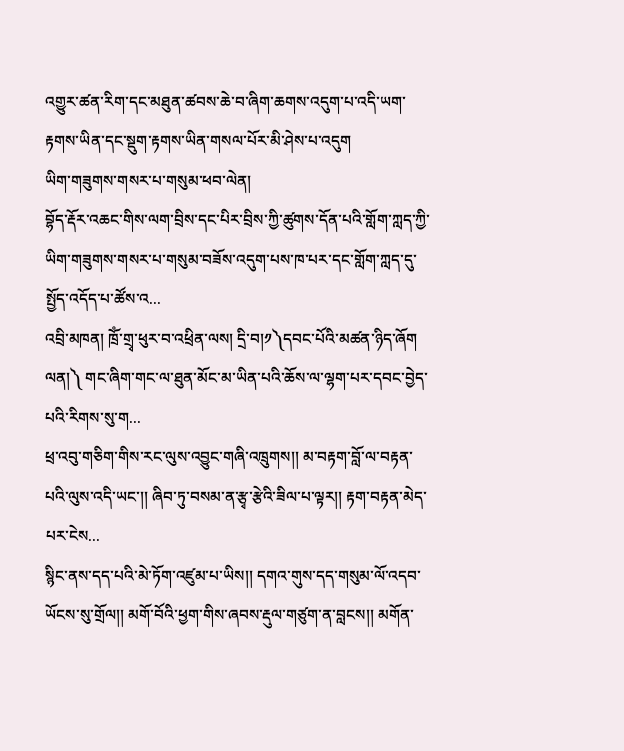འགྱུར་ཚན་རིག་དང་མཐུན་ཚབས་ཆེ་བ་ཞིག་ཆགས་འདུག་པ་འདི་ཡག་རྟགས་ཡིན་དང་སྡུག་རྟགས་ཡིན་གསལ་པོར་མི་ཤེས་པ་འདུག
ཡིག་གཟུགས་གསར་པ་གསུམ་ཕབ་ལེན།
བྷོད་རྡོར་འཆང་གིས་ལག་བྲིས་དང་པིར་བྲིས་ཀྱི་ཚུགས་དོན་པའི་གློག་ཀླད་ཀྱི་ཡིག་གཟུགས་གསར་པ་གསུམ་བཟོས་འདུག་པས་ཁ་པར་དང་གློག་ཀླད་དུ་སྤྱོད་འདོད་པ་ཚོས་འ...
འབྲི་མཁན། ཁྲོཾ་གྲྭ་ཕུར་བ་འཕྲིན་ལས། དྲི་བ།༡༽དབང་པོའི་མཚན་ཉིད་ཞོག ལན།༽ གང་ཞིག་གང་ལ་ཐུན་མོང་མ་ཡིན་པའི་ཆོས་ལ་ལྷག་པར་དབང་བྱེད་པའི་རིགས་སུ་ག...
ཕྲ་འབུ་གཅིག་གིས་རང་ལུས་འབྱུང་གཞི་འཁྲུགས།། མ་བརྟག་བློ་ལ་བརྟན་པའི་ལུས་འདི་ཡང་།། ཞིབ་ཏུ་བསམ་ན་རྩྭ་རྩེའི་ཟིལ་པ་ལྟར།། རྟག་བརྟན་མེད་པར་ངེས...
སྙིང་ནས་དད་པའི་མེ་ཏོག་འཛུམ་པ་ཡིས།། དགའ་གུས་དད་གསུམ་ལོ་འདབ་ཡོངས་སུ་གྲོལ།། མགོ་བོའི་ཕྱག་གིས་ཞབས་རྡུལ་གཙུག་ན་བླངས།། མགོན་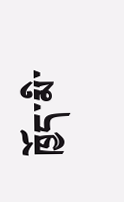ཁྱོད་མི་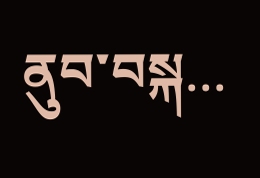ནུབ་བསྐ...